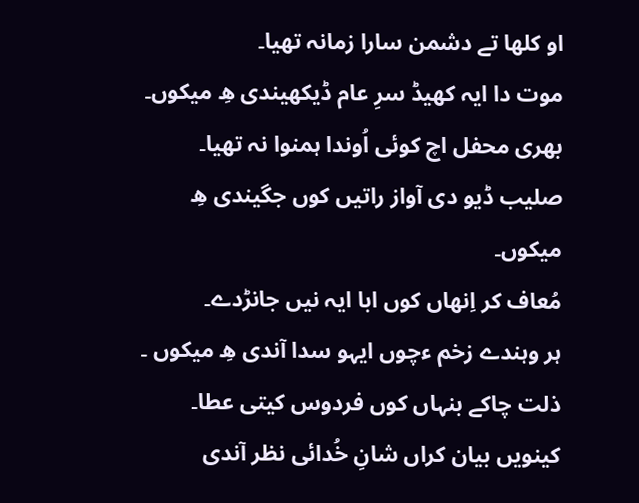او کلھا تے دشمن سارا زمانہ تھیا۔
موت دا ایہ کھیڈ سرِ عام ڈیکھیندی ھِ میکوں۔
بھری محفل اچ کوئی اُوندا ہمنوا نہ تھیا۔
صلیب ڈیو دی آواز راتیں کوں جگیندی ھِ میکوں۔
مُعاف کر اِنھاں کوں ابا ایہ نیں جانڑدے۔
ہر وہندے زخم ءچوں ایہو سدا آندی ھِ میکوں ۔
ذلت چاکے بنہاں کوں فردوس کیتی عطا۔
کینویں بیان کراں شانِ خُدائی نظر آندی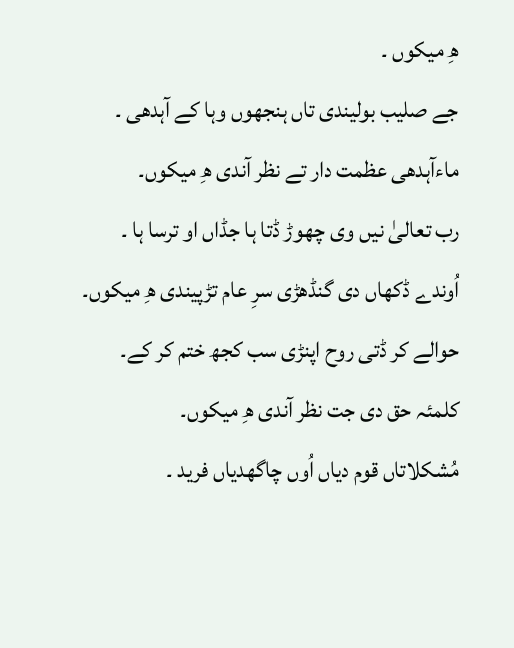ھِ میکوں ۔
جے صلیب بولیندی تاں ہنجھوں وہا کے آہدھی ۔
ماءآہدھی عظمت دار تے نظر آندی ھِ میکوں۔
رب تعالیٰ نیں وی چھوڑ ڈتا ہا جڈاں او ترسا ہا ۔
اُوندے ڈکھاں دی گنڈھڑی سرِ عام تڑپیندی ھِ میکوں۔
حوالے کر ڈتی روح اپنڑی سب کجھ ختم کر کے۔
کلمئہ حق دی جت نظر آندی ھِ میکوں۔
مُشکلاتاں قوم دیاں اُوں چاگھدیاں فرید ۔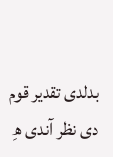بدلدی تقدیر قوم دی نظر آندی ھِ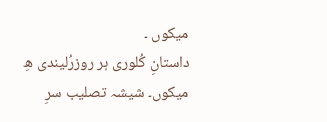میکوں ۔
داستانِ کُلوری ہر روزرُلیندی ھِ میکوں۔ شیشہ تصلیب سرِ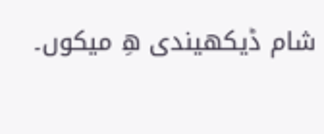شام ڈیکھیندی ھِ میکوں۔